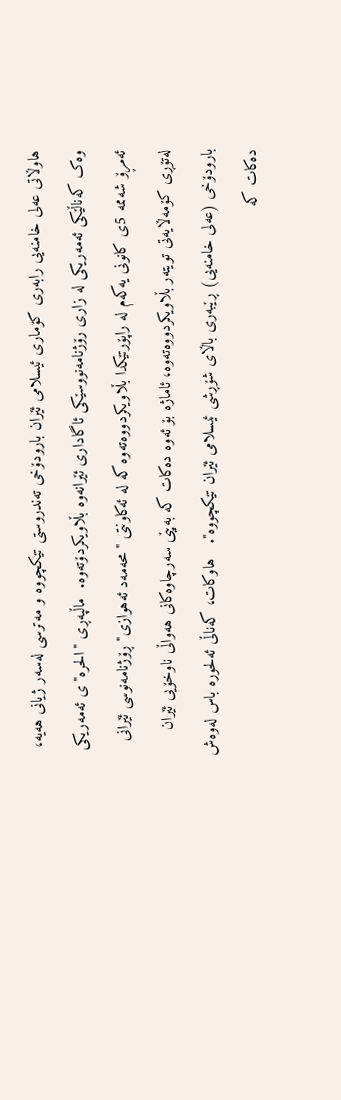هاوڵاتى ‌عه‌لى خامنه‌یى رابه‌رى کۆمارى ئیسلامى ئێران بارودۆخى ته‌ندروستى تێکچووه‌ و مه‌ترسى له‌سه‌ر ژیانى هه‌یه‌، وه‌ک که‌ناڵێکى ئه‌مه‌ریکى له‌ زارى رۆژنامه‌نووسێکى ئاگادارى ئێرانه‌وه‌ بڵاویکردۆته‌وه‌.  ماڵپه‌ڕى "الحره‌"ى ئه‌مه‌ریکى ئه‌مڕۆ شه‌ممه‌ 5ى کانونى یه‌که‌م له‌ راپۆرتێکدا بڵاویکردووه‌ته‌وه‌ که‌ له‌ ئه‌کاونتى " محه‌مه‌د ئه‌هوازی" ڕۆژنامه‌نوسى ئێرانى له‌تۆڕى کۆمه‌ڵایه‌تى تویته‌ر بڵاویکردووه‌ته‌وه‌، ئاماژه‌ بۆ ئه‌وه‌ ده‌کات که‌ به‌پێى سه‌رچاوه‌کانى هه‌واڵى ناوخۆیى ئێران بارودۆخى (عه‌لى خامنه‌یی) ڕێبه‌رى باڵاى شۆڕشى ئیسلامى ئێران تێکچووه‌".   هاوکات، که‌ناڵى ئه‌لحوره‌ باس له‌وه‌ش ده‌کات که‌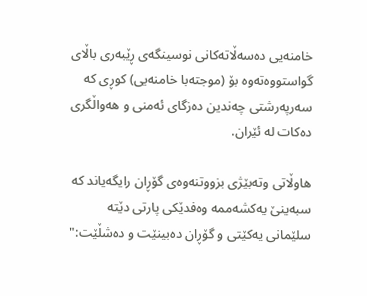خامنه‌یى ده‌سه‌ڵاته‌کانى نوسینگه‌ى ڕێبه‌رى باڵاى گواستووه‌ته‌وه‌ بۆ (موجته‌با خامنه‌یی) کوڕى که‌ سه‌رپه‌رشتى چه‌ندین ده‌زگاى ئه‌منى و هه‌واڵگرى ده‌کات له‌ ئێران.

هاوڵاتى وته‌بێژى بزووتنه‌وه‌ى گۆڕان رایگه‌یاند که‌ سبه‌ینێ یه‌کشه‌ممه‌ وه‌فدێکى پارتى دێته‌ سلێمانی یه‌کێتى ‌و گۆڕان ده‌بینێت و ده‌شڵێت:"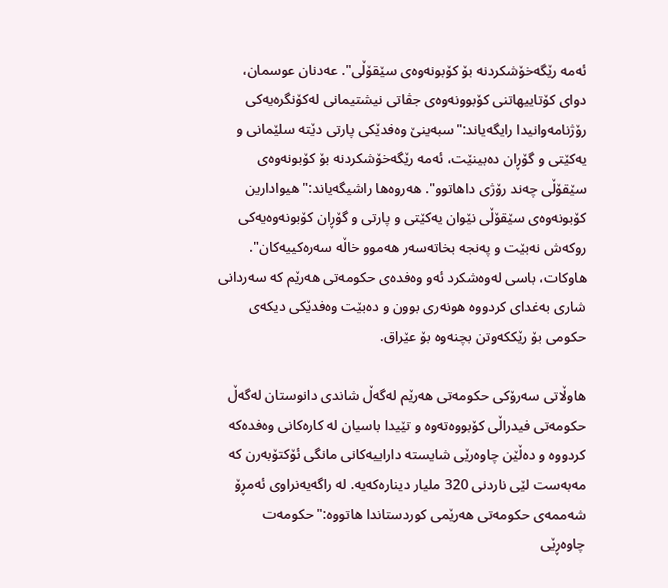ئه‌مه‌ رێگه‌خۆشکردنه‌ بۆ کۆبونه‌وه‌ى سێقۆڵى". عه‌دنان عوسمان، دواى کۆتاییهاتنى کۆبوونه‌وه‌ى جڤاتى نیشتیمانى له‌کۆنگره‌یه‌کى رۆژنامه‌وانیدا رایگه‌یاند:"سبه‌ینێ وه‌فدێکى پارتى دێته‌ سلێمانی و یه‌کێتی و گۆڕان ده‌بینێت، ئه‌مه‌ رێگه‌خۆشکردنه‌ بۆ کۆبونه‌وه‌ى سێقۆڵى چه‌ند رۆژى داهاتوو". هه‌روه‌ها راشیگه‌یاند:"هیوادارین کۆبونه‌وه‌ى سێقۆڵى نێوان یه‌کێتى ‌و پارتی و گۆڕان کۆبونه‌وه‌یه‌کى روکه‌ش نه‌بێت ‌و په‌نجه‌ بخاته‌سه‌ر هه‌موو خاڵه‌ سه‌ره‌کییه‌کان". هاوکات، باسى له‌وه‌شکرد ئه‌و وه‌فده‌ى حکومه‌تى هه‌رێم که‌ سه‌ردانى شارى به‌غداى کردووه‌ هونه‌رى بوون و ده‌بێت وه‌فدێکى دیکه‌ى حکومى بۆ رێککه‌وتن بچنه‌وه‌ بۆ عێراق.

هاوڵاتى ‌سه‌رۆکى حکومه‌تى هه‌رێم له‌گه‌ڵ شاندى دانوستان له‌گه‌ڵ حکومه‌تى فیدراڵى کۆبووه‌ته‌وه‌ و تێیدا باسیان له‌ کاره‌کانى وه‌فده‌که‌ کردووه‌ و ده‌ڵێن چاوه‌رێى شایسته‌ داراییه‌کانى مانگى ئۆکتۆبه‌رن که‌ مه‌به‌ست لێى ناردنى 320 ملیار دیناره‌که‌یه‌. له‌ راگه‌یه‌نراوى ئه‌مڕۆ شه‌ممه‌ى حکومه‌تى هه‌رێمى کوردستاندا هاتووه‌:"حکومه‌ت چاوه‌ڕێى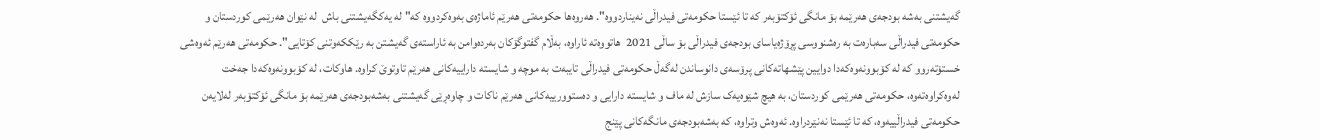گه‌یشتنى به‌شه‌ بودجه‌ى هه‌رێمه‌ بۆ مانگى ئۆکتۆبه‌ر که‌ تا ئێستا حکومه‌تى فیدراڵى نه‌یناردووه‌". هه‌روه‌ها حکومه‌تى هه‌رێم ئاماژه‌ى به‌وه‌کردووه‌ که‌" له‌ یه‌کگه‌یشتنى باش  له‌ نێوان هه‌رێمى کوردستان و حکومه‌تى فیدراڵى سه‌باره‌ت به‌ ره‌شنووسى پڕۆژه‌یاساى بودجه‌ى فیدراڵى بۆ ساڵى 2021  هاتووه‌ته‌ ئاراوه‌، به‌ڵام گفتوگۆکان به‌رده‌وامن به‌ ئاراسته‌ى گه‌یشتن به‌ رێککه‌وتنى کۆتایی". حکومه‌تى هه‌رێم ئه‌وه‌شى خستۆته‌روو که‌ له‌ کۆبوونه‌وه‌که‌دا دوایین پێشهاته‌کانى پرۆسه‌ى دانوساندن له‌گه‌ڵ حکومه‌تى فیدراڵى تایبه‌ت به‌ موچه‌ و شایسته‌ داراییه‌کانى هه‌رێم تاوتوێ کراوه‌. هاوکات، له‌ کۆبوونه‌وه‌که‌دا جه‌خت له‌وه‌کراوه‌ته‌وه‌، حکومه‌تى هه‌رێمى کوردستان، به‌ هیچ شێوه‌یه‌ک سازش له‌ ماف و شایسته‌ دارایى و ده‌ستوورییه‌کانى هه‌رێم ناکات و چاوه‌ڕێى گه‌یشتنى به‌شه‌بودجه‌ى هه‌رێمه‌ بۆ مانگى ئۆکتۆبه‌ر له‌لایه‌ن حکومه‌تى فیدراڵییه‌وه‌، که‌ تا ئێستا نه‌نێردراوه‌. ئه‌وه‌ش وتراوه‌، که‌ به‌شه‌بودجه‌ى مانگه‌کانى پێنج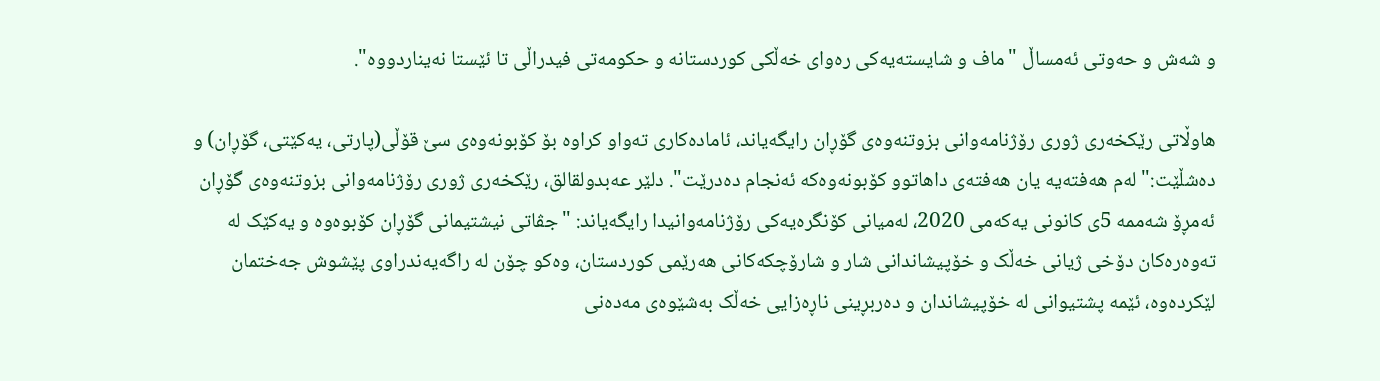و شه‌ش و حه‌وتى ئه‌مساڵ "ماف و شایسته‌یه‌کى ره‌واى خه‌ڵکى کوردستانه‌ و حکومه‌تى فیدراڵى تا ئێستا نه‌یناردووه‌".

هاوڵاتى ‌رێکخه‌رى ژورى رۆژنامه‌وانى بزوتنه‌وه‌ى گۆڕان رایگه‌یاند، ئاماده‌کارى ته‌واو کراوه‌ بۆ کۆبونه‌وه‌ى سێ قۆڵى(پارتى، یه‌کێتى، گۆڕان) و ده‌شڵێت:" له‌م هه‌فته‌یه‌ یان هه‌فته‌ى داهاتوو کۆبونه‌وه‌که‌ ئه‌نجام ده‌درێت". دلێر عه‌بدولقالق، رێکخه‌رى ژورى رۆژنامه‌وانى بزوتنه‌وه‌ى گۆڕان ئه‌مڕۆ شه‌ممه‌ 5ى کانونى یه‌که‌مى 2020، له‌میانى کۆنگره‌یه‌کى رۆژنامه‌وانیدا رایگه‌یاند: "جڤاتى نیشتیمانى گۆڕان کۆبوه‌وه‌ و یه‌کێک له‌ ته‌وه‌ره‌کان دۆخى ژیانى خه‌ڵک و خۆپیشاندانى شار و شارۆچکه‌کانى هه‌رێمى کوردستان، وه‌کو چۆن له‌ راگه‌یه‌ندراوى پێشوش جه‌ختمان لێکرده‌وه‌، ئێمه‌ پشتیوانى له‌ خۆپیشاندان و ده‌ربڕینى ناڕه‌زایى خه‌ڵک به‌شێوه‌ى مه‌ده‌نى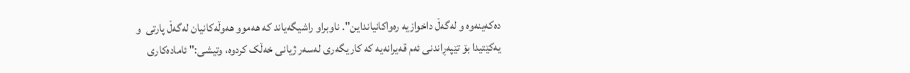ده‌که‌ینه‌وه‌ و له‌گه‌ڵ داخوازیه‌ ره‌واکانیانداین‌". ناوبراو راشیگه‌یاند که‌ هه‌موو هه‌وڵه‌کانیان له‌گه‌ڵ پارتى  و یه‌کێتیدا بۆ تێپه‌ڕاندنى ئه‌م قه‌یرانه‌یه‌ که‌ کاریگه‌رى له‌سه‌ر ژیانى خه‌ڵک کردوه‌، وتیشى:" ئاماده‌کارى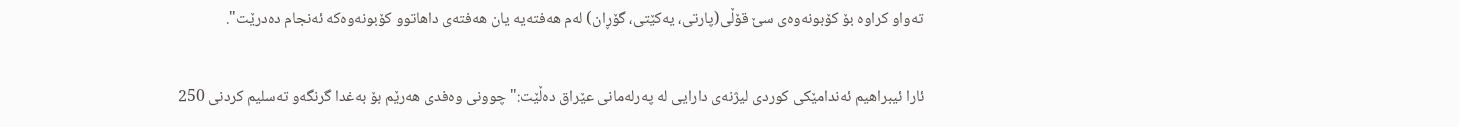ته‌واو کراوه‌ بۆ کۆبونه‌وه‌ى سێ قۆڵى(پارتى، یه‌کێتى، گۆڕان) له‌م هه‌فته‌یه‌ یان هه‌فته‌ى داهاتوو کۆبونه‌وه‌که‌ ئه‌نجام ده‌درێت".

ئارا ئیبراهیم ئه‌ندامێکى کوردى لیژنه‌ى دارایى له‌ په‌رله‌مانى عێراق ده‌ڵێت:" چوونى وه‌فدى هه‌رێم بۆ به‌غدا گرنگه‌و ته‌سلیم کردنى 250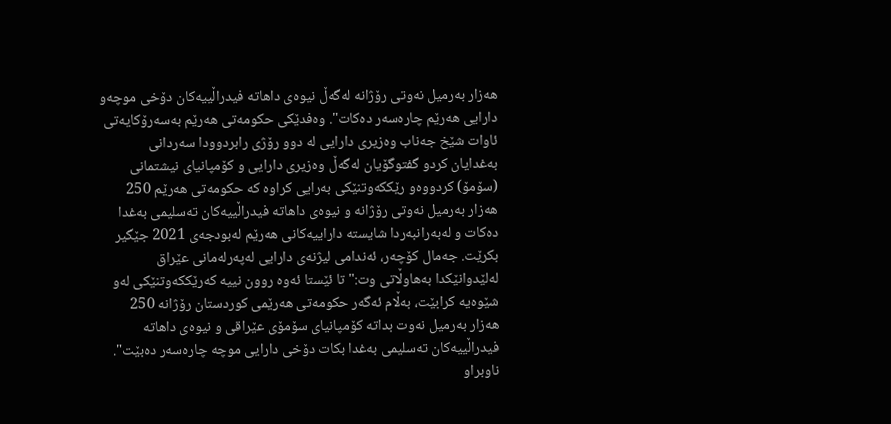هه‌زار به‌رمیل نه‌وتى رۆژانه‌ له‌گه‌ڵ نیوه‌ى داهاته‌ فیدراڵییه‌کان دۆخى موچه‌و دارایى هه‌رێم چاره‌سه‌ر ده‌کات". وه‌فدێکى حکومه‌تى هه‌رێم به‌سه‌رۆکایه‌تى ئاوات شێخ جه‌ناب وه‌زیرى دارایى له‌ دوو رۆژى رابردوودا سه‌ردانى به‌غدایان کردو گفتوگۆیان له‌گه‌ڵ وه‌زیرى دارایى و کۆمپانیاى نیشتمانى (سۆمۆ) کردووه‌و رێککه‌وتنێکى به‌رایى کراوه‌ که‌ حکومه‌تى هه‌رێم 250 هه‌زار به‌رمیل نه‌وتى رۆژانه‌ و نیوه‌ى داهاته‌ فیدراڵییه‌کان ته‌سلیمى به‌غدا ده‌کات و له‌به‌رانبه‌ردا شایسته‌ داراییه‌کانى هه‌رێم له‌بودجه‌ى 2021 جێگیر بکرێت. جه‌مال کۆچه‌ر، ئه‌ندامی لیژنه‌ى دارایى له‌په‌رله‌مانى عێراق له‌لێدوانێکدا به‌هاوڵاتى وت:" تا ئێستا ئه‌وه‌ روون نییه‌ که‌رێککه‌وتنێکى له‌و شێوه‌یه‌ کرابێت، به‌ڵام ئه‌گه‌ر حکومه‌تى هه‌رێمى کوردستان رۆژانه‌ 250 هه‌زار به‌رمیل نه‌وت بداته‌ کۆمپانیاى سۆمۆى عێراقى و نیوه‌ى داهاته‌ فیدراڵییه‌کان ته‌سلیمى به‌غدا بکات دۆخى دارایى موچه‌ چاره‌سه‌ر ده‌بێت". ناوبراو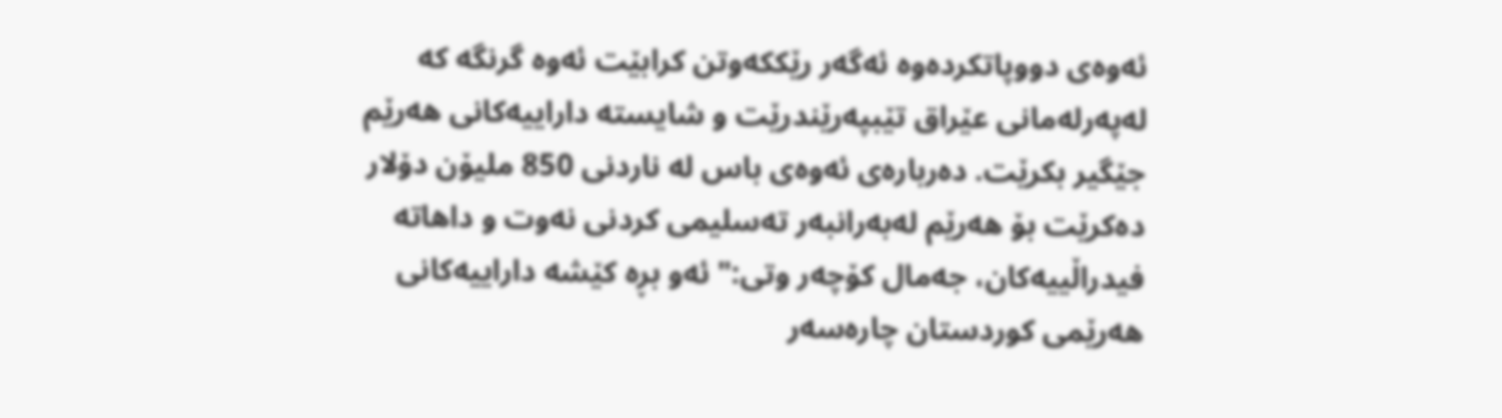ئه‌وه‌ى دووپاتکرده‌وه‌ ئه‌گه‌ر رێککه‌وتن کرابێت ئه‌وه‌ گرنگه‌ که‌ له‌په‌رله‌مانى عێراق تێبپه‌رێندرێت و شایسته‌ داراییه‌کانى هه‌رێم جێگیر بکرێت. ده‌رباره‌ى ئه‌وه‌ى باس له‌ ناردنى 850 ملیۆن دۆلار ده‌کرێت بۆ هه‌رێم له‌به‌رانبه‌ر ته‌سلیمى کردنى نه‌وت و داهاته‌ فیدراڵییه‌کان، جه‌مال کۆچه‌ر وتى:" ئه‌و بڕه‌ کێشه‌ داراییه‌کانى هه‌رێمى کوردستان چاره‌سه‌ر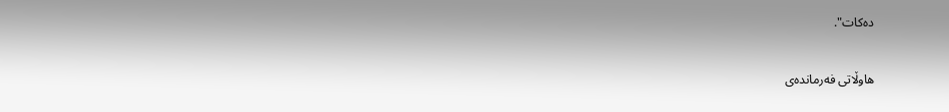ده‌کات".

هاوڵاتى فه‌رمانده‌ى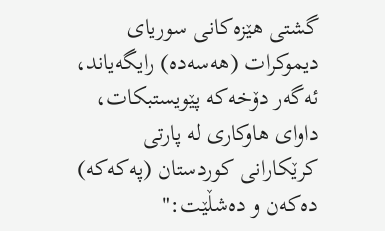گشتى هێزه‌کانى سوریاى دیموکرات (هه‌سه‌ده‌) رایگه‌یاند، ئه‌گه‌ر دۆخه‌که‌ پێویستبکات، داواى هاوکارى له‌ پارتى کرێکارانى کوردستان (په‌که‌که‌) ده‌که‌ن و ده‌شڵێت:"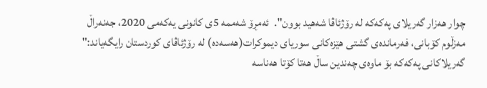چوار هه‌زار گه‌ریلاى په‌که‌که‌ له‌ رۆژئاڤا شه‌هید بوون".  ئه‌مڕۆ شه‌ممه‌ 5ى کانونى یه‌که‌مى 2020، جه‌نه‌راڵ مه‌زڵوم کۆبانی، فه‌رمانده‌ى گشتى هێزه‌کانى سوریاى دیموکرات(هه‌سه‌ده‌) له‌ رۆژئاڤاى کوردستان رایگه‌یاند:" گه‌ریلاکانى په‌که‌که‌ بۆ ماوه‌ى چه‌ندین ساڵ هه‌تا کۆتا هه‌ناسه‌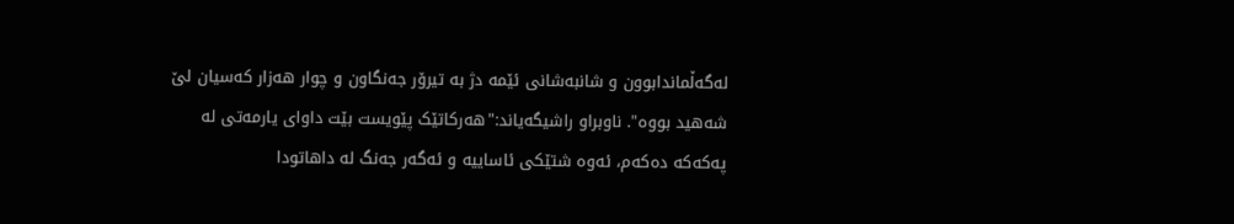له‌گه‌ڵماندابوون و شانبه‌شانى ئێمه‌ دژ به‌ تیرۆر جه‌نگاون و چوار هه‌زار که‌سیان لێ شه‌هید بووه‌". ناوبراو راشیگه‌یاند:"هه‌رکاتێک پێویست بێت داواى یارمه‌تى له‌ په‌که‌که‌ ده‌که‌م، ئه‌وه‌ شتێکى ئاساییه‌ و ئه‌گه‌ر جه‌نگ له‌ داهاتودا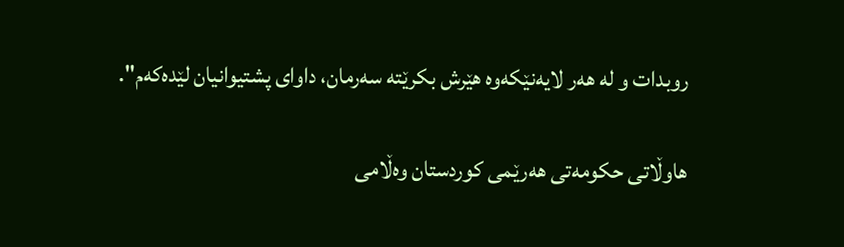روبدات و له‌ هه‌ر لایه‌نێکه‌وه‌ هێرش بکرێته‌ سه‌رمان، داواى پشتیوانیان لێده‌که‌م".

هاوڵاتى حکومه‌تى هه‌رێمى کوردستان وه‌ڵامى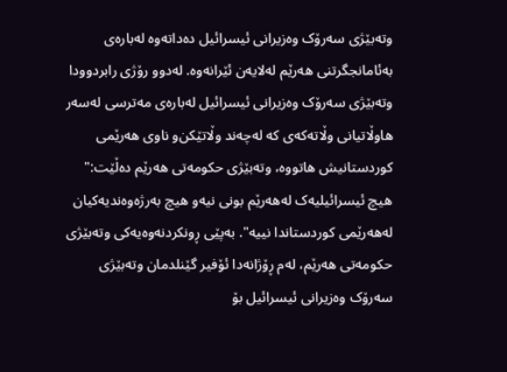وته‌بێژى سه‌رۆک وه‌زیرانى ئیسرائیل ده‌داته‌وه‌ له‌باره‌ى به‌ئامانجگرتنى هه‌رێم له‌لایه‌ن ئێرانه‌وه‌. له‌دوو رۆژى رابردوودا وته‌بێژى سه‌رۆک وه‌زیرانى ئیسرائیل له‌باره‌ى مه‌ترسى له‌سه‌ر هاوڵاتیانى وڵاته‌که‌ى که‌ له‌چه‌ند وڵاتێکن‌و ناوى هه‌رێمى کوردستانیش هاتووه‌، وته‌بێژى حکومه‌تى هه‌رێم ده‌ڵێت:" هیچ ئیسرائیلیه‌ک له‌هه‌رێم بونى نیه‌و هیچ به‌رژه‌وه‌ندیه‌کیان له‌هه‌رێمى کوردستاندا نییه‌". به‌پێى ڕونکردنه‌وه‌یه‌کى وته‌بێژى حکومه‌تى هه‌رێم، له‌م ڕۆژانه‌دا ئۆفیر گێنلدمان وته‌بێژى سه‌رۆک وه‌زیرانى ئیسرائیل بۆ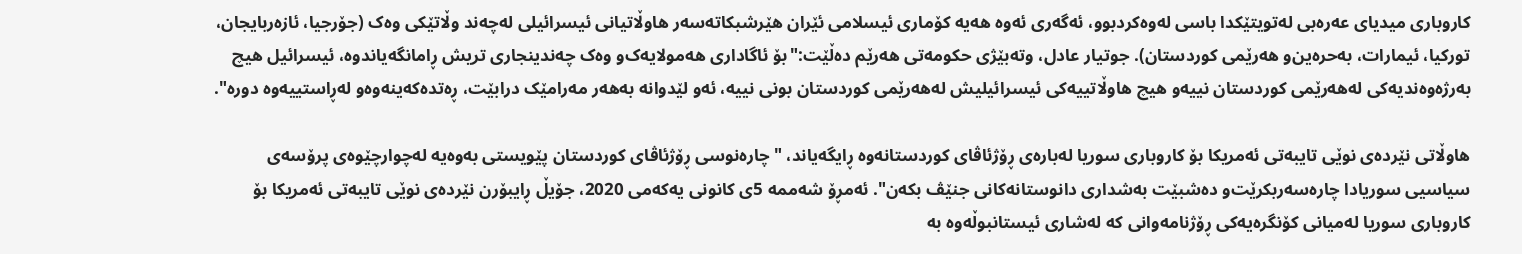کاروبارى میدیاى عه‌ره‌بى له‌تویتێکدا باسى له‌وه‌کردبوو، ئه‌گه‌رى ئه‌وه‌ هه‌یه‌ کۆمارى ئیسلامى ئێران هێرشبکاته‌سه‌ر هاوڵاتیانى ئیسرائیلى له‌چه‌ند وڵاتێکى وه‌ک (جۆرجیا، ئازه‌ربایجان، تورکیا، ئیمارات، به‌حره‌ین‌و هه‌رێمى کوردستان). جوتیار عادل، وته‌بێژى حکومه‌تى هه‌رێم ده‌ڵێت:"بۆ ئاگادارى هه‌مولایه‌ک‌و وه‌ک چه‌ندینجارى تریش ڕامانگه‌یاندوه‌، ئیسرائیل هیچ به‌رژه‌وه‌ندیه‌کى له‌هه‌رێمى کوردستان نییه‌و هیچ هاوڵاتییه‌کى ئیسرائیلیش له‌هه‌رێمى کوردستان بونى نییه‌، ئه‌و لێدوانه‌ به‌هه‌ر مه‌رامێک درابێت، ڕه‌تده‌که‌ینه‌وه‌و له‌ڕاستییه‌وه‌ دوره‌".

هاوڵاتى نێرده‌ى نوێى تایبه‌تى ئه‌مریکا بۆ کاروبارى سوریا له‌باره‌ى ڕۆژئاڤاى کوردستانه‌وه‌ ڕایگه‌یاند، "چاره‌نوسى ڕۆژئاڤاى کوردستان پێویستى به‌وه‌یه‌ له‌چوارچێوه‌ى پرۆسه‌ى سیاسیى سوریادا چاره‌سه‌ربکرێت‌و ده‌شبێت به‌شدارى دانوستانه‌کانى جنێڤ بکه‌ن". ئه‌مڕۆ شه‌ممه‌ 5ى کانونى یه‌که‌مى 2020، جۆیڵ ڕایبۆرن نێرده‌ى نوێى تایبه‌تى ئه‌مریکا بۆ کاروبارى سوریا له‌میانى کۆنگره‌یه‌کى ڕۆژنامه‌وانى که‌ له‌شارى ئیستانبوڵه‌وه‌ به‌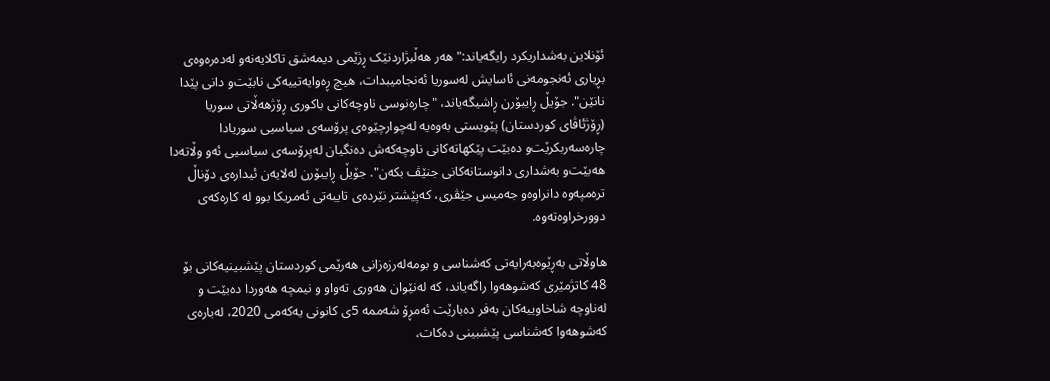ئۆنلاین به‌شداریکرد رایگه‌یاند:" هه‌ر هه‌ڵبژاردنێک ڕژێمى دیمه‌شق تاکلایه‌نه‌و له‌ده‌ره‌وه‌ى بڕیارى ئه‌نجومه‌نى ئاسایش له‌سوریا ئه‌نجامیبدات، هیچ ڕه‌وایه‌تییه‌کى نابێت‌و دانى پێدا نانێن". جۆیڵ ڕایبۆرن ڕاشیگه‌یاند، "چاره‌نوسى ناوچه‌کانى باکورى ڕۆژهه‌ڵاتى سوریا (ڕۆژئاڤاى کوردستان) پێویستى به‌وه‌یه‌ له‌چوارچێوه‌ى پرۆسه‌ى سیاسیى سوریادا چاره‌سه‌ربکرێت‌و ده‌بێت پێکهاته‌کانى ناوچه‌که‌ش ده‌نگیان له‌پرۆسه‌ى سیاسیى ئه‌و وڵاته‌دا هه‌بێت‌و به‌شدارى دانوستانه‌کانى جنێڤ بکه‌ن". جۆیڵ ڕایبۆرن له‌لایه‌ن ئیداره‌ى دۆناڵ تره‌مپه‌وه‌ دانراوه‌و جه‌میس جێڤرى، که‌پێشتر نێرده‌ى تایبه‌تى ئه‌مریکا بوو له‌ کاره‌که‌ى دوورخراوه‌ته‌وه‌.

هاوڵاتى به‌ڕێوه‌به‌رایه‌تى که‌شناسى و بومه‌له‌رزه‌زانى هه‌رێمى کوردستان پێشبینیه‌کانى بۆ 48 کاتژمێرى که‌شوهه‌وا راگه‌یاند، که‌ له‌نێوان ھه‌ورى ته‌واو و نیمچه‌ ھه‌وردا ده‌بێت و له‌ناوچه‌ شاخاوییه‌کان به‌فر ده‌بارێت ئه‌مڕۆ شه‌ممه‌ 5ى کانونى یه‌که‌مى 2020، له‌باره‌ى که‌شوهه‌وا که‌شناسى پێشبینى ده‌کات،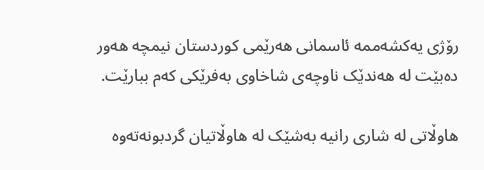رۆژى یه‌کشه‌ممه‌ ئاسمانى هه‌رێمى کوردستان نیمچه‌ هه‌ور ده‌بێت له‌ هه‌ندێک ناوچه‌ى شاخاوی به‌فرێکى که‌م ببارێت.

هاوڵاتى له‌ شارى رانیه‌ به‌شێک له‌ هاوڵاتیان گردبونه‌ته‌وه‌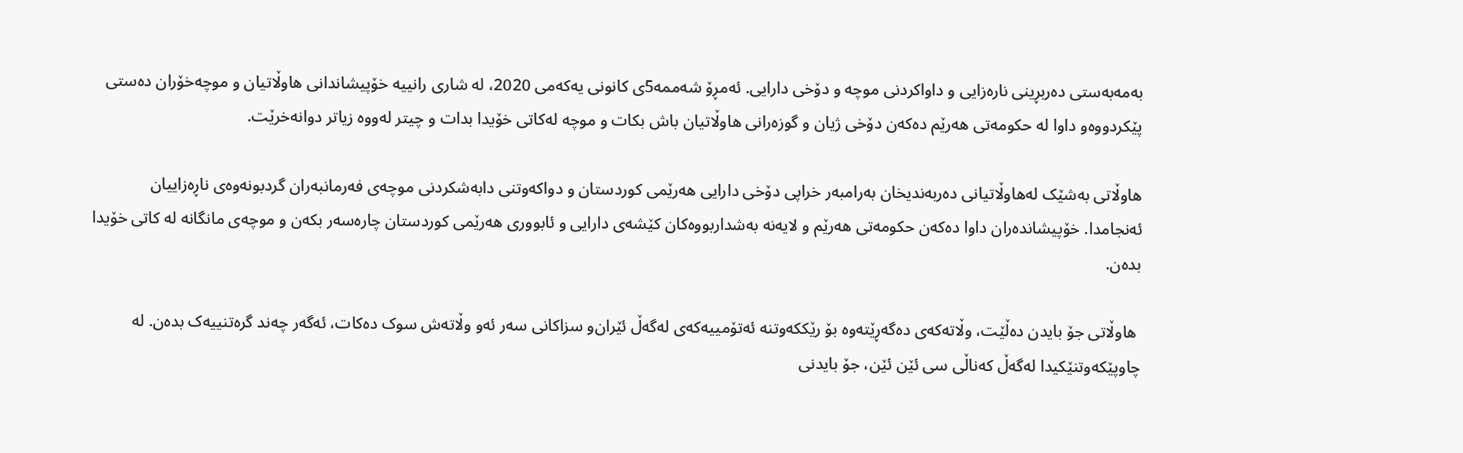به‌مه‌به‌ستى ده‌ربڕینى ناره‌زایى و داواکردنى موچه‌ و دۆخى دارایى. ئه‌مڕۆ شه‌ممه‌5ى کانونى یه‌که‌مى 2020، له‌ شارى رانییه‌ خۆپیشاندانى هاوڵاتیان و موچه‌خۆران ده‌ستى پێکردووه‌و داوا له‌ حکومه‌تى هه‌رێم ده‌که‌ن دۆخى ژیان و گوزه‌رانى هاوڵاتیان باش بکات و موچه‌ له‌کاتى خۆیدا بدات و چیتر له‌ووه‌ زیاتر دوانه‌خرێت.

هاوڵاتى به‌شێک له‌هاوڵاتیانى ده‌ربه‌ندیخان به‌رامبه‌ر خراپى دۆخى دارایى هه‌رێمى کوردستان و دواکه‌وتنى دابه‌شکردنى موچه‌ى فه‌رمانبه‌ران گردبونه‌وه‌ى ناڕه‌زاییان ئه‌نجامدا. خۆپیشانده‌ران داوا ده‌که‌ن حکومه‌تى هه‌رێم و لایه‌نه‌ به‌شداربووه‌کان کێشه‌ى دارایى و ئابوورى هه‌رێمى کوردستان چاره‌سه‌ر بکه‌ن و موچه‌ى مانگانه‌ له‌ کاتى خۆیدا بده‌ن.

 هاوڵاتى جۆ بایدن ده‌ڵێت، وڵاته‌که‌ی ده‌گه‌ڕێته‌وه‌ بۆ رێککه‌وتنه‌ ئه‌تۆمییه‌که‌ى له‌گه‌ڵ ئێران‌و سزاکانى سه‌ر ئه‌و وڵاته‌ش سوک ده‌کات، ئه‌گه‌ر چه‌ند گره‌تنییه‌ک بده‌ن. له‌ چاوپێکه‌وتنێکیدا له‌گه‌ڵ که‌ناڵى سى ئێن ئێن، جۆ بایدنى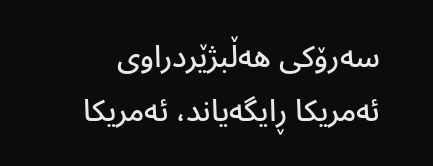سه‌رۆکى هه‌ڵبژێردراوى ئه‌مریکا ڕایگه‌یاند، ئه‌مریکا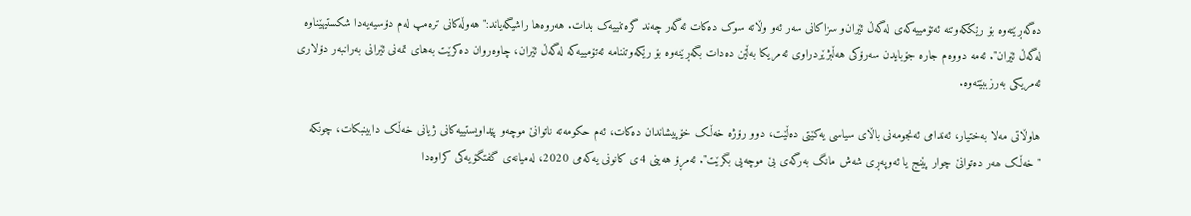ده‌گه‌ڕێته‌وه‌ بۆ رێککه‌وتنه‌ ئه‌تۆمییه‌که‌ى له‌گه‌ڵ ئێران‌و سزاکانى سه‌ر ئه‌و وڵاته‌ سوک ده‌کات ئه‌گه‌ر چه‌ند گره‌تنییه‌ک بدات. هه‌روه‌ها راشیگه‌یاند:" هه‌وڵه‌کانى تره‌مپ له‌م دۆسیه‌یه‌دا شکستیهێناوه‌ له‌گه‌ڵ ئێران". ئه‌مه‌ دووه‌م جاره‌ جۆبایدن سه‌رۆکى هه‌ڵبژێردراوى ئه‌مریکا به‌ڵێن ده‌دات بگه‌ڕێنه‌وه‌ بۆ رێکه‌وتننامه‌ ئه‌تۆمییه‌که‌ له‌گه‌ڵ ئێران، چاوه‌روان ده‌کرێت به‌هاى تمه‌نى ئێرانى به‌رانبه‌ر دۆلارى ئه‌مریکى به‌رزببێته‌وه‌.

هاوڵاتى مه‌لا به‌ختیار، ئه‌ندامى ئه‌نجومه‌نى باڵاى سیاسی یه‌کێتى ده‌ڵێت، دوو رۆژه‌ خه‌ڵک خۆپیشاندان ده‌کات، ئه‌م حکومه‌ته‌ ناتوانێ موچه‌و پێداویستییه‌کانى ژیانى خه‌ڵک دابینبکات، چونکه‌ "خه‌ڵک ھه‌ر ده‌توانێ چوار پێنج یا ئه‌وپه‌ڕى شه‌ش مانگ به‌رگه‌ی بێ موچه‌یى بگرێت". ئه‌مڕۆ هه‌ینى 4ى کانونى یه‌که‌مى 2020، له‌میانه‌ی گفتگۆیه‌کی کراوه‌دا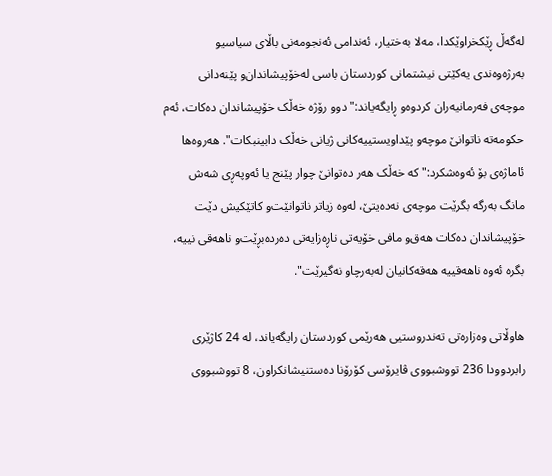له‌گه‌ڵ ڕێکخراوێکدا، مه‌لا به‌ختیار، ئه‌ندامی ئه‌نجومه‌نى باڵاى سیاسیو به‌رژه‌وه‌ندى یه‌کێتى نیشتمانى کوردستان باسی له‌خۆپیشاندان‌و پێنه‌دانی موچه‌ی فه‌رمانیه‌ران کردوه‌و ڕایگه‌یاند:"دوو رۆژه‌ خه‌ڵک خۆپیشاندان ده‌کات، ئه‌م حکومه‌ته‌ ناتوانێ موچه‌و پێداویستییه‌کانى ژیانى خه‌ڵک دابینبکات". هه‌روه‌ها ئاماژه‌ی بۆ ئه‌وه‌شکرد:" که‌ خه‌ڵک ھه‌ر ده‌توانێ چوار پێنج یا ئه‌وپه‌ڕى شه‌ش مانگ به‌رگه‌ بگرێت موچه‌ى نه‌ده‌یتێ، له‌وه‌ زیاتر ناتوانێت‌و کاتێکیش دێت خۆپیشاندان ده‌کات ھه‌ق‌و مافى خۆیه‌تى ناڕه‌زایه‌تى ده‌رده‌بڕێت‌و ناھه‌قى نییه‌، بگره‌ ئه‌وه‌ ناھه‌قییه‌ ھه‌قه‌کانیان له‌به‌رچاو نه‌گیرێت".

هاوڵاتی وەزارەتی تەندروستیی هەرێمی کوردستان رایگەیاند، لە 24 کاژێری رابردوودا 236 تووشبووی ڤایرۆسی کۆرۆنا دەستنیشانکراون، 8 تووشبووی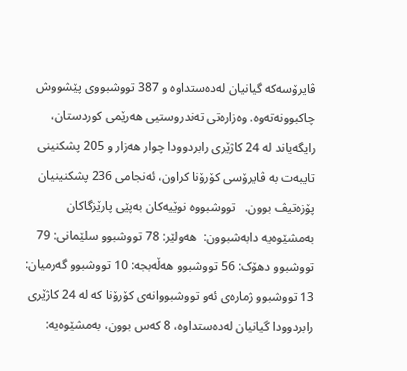ڤایرۆسەکە گیانیان لەدەستداوە و 387 تووشبووی پێشووش چاکبوونەتەوە. وەزارەتی تەندروستیی هەرێمی کوردستان، رایگەیاند لە 24 کاژێری رابردوودا چوار هەزار و 205 پشکنینی تایبەت بە ڤایرۆسی کۆرۆنا کراون، ئەنجامی 236 پشکنینیان پۆزەتیڤ بوون.   تووشبووە نوێیەکان بەپێی پارێزگاکان بەمشێوەیە دابەشبوون:  هەولێر: 78 تووشبوو سلێمانی: 79 تووشبوو دهۆک: 56 تووشبوو هەڵەبجە: 10 تووشبوو گەرمیان: 13 تووشبوو ژمارەی ئەو تووشبووانەی کۆرۆنا کە لە 24 کاژێری رابردوودا گیانیان لەدەستداوە، 8 کەس بوون، بەمشێوەیە: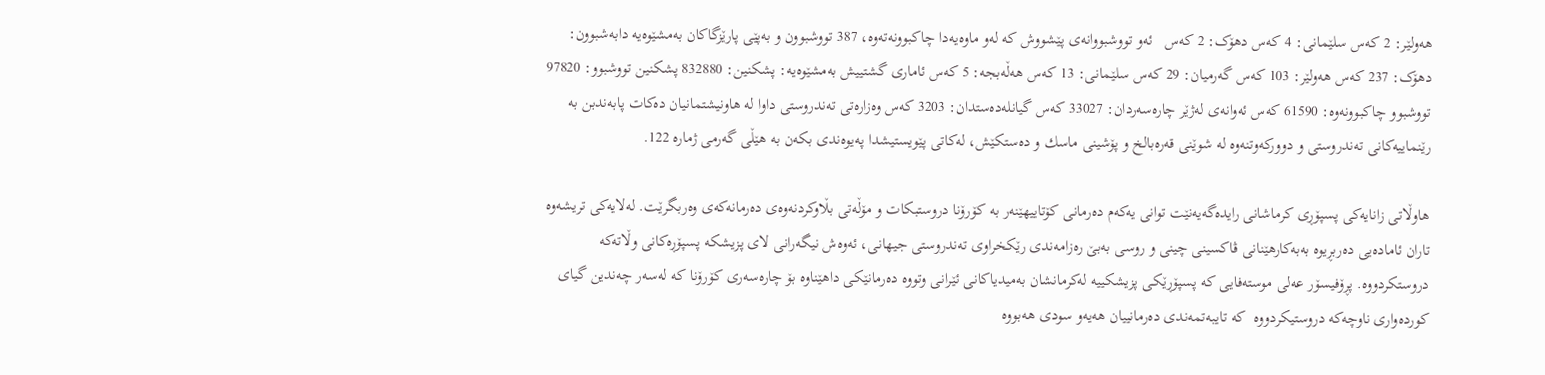هەولێر: 2 کەس سلێمانی: 4 کەس دهۆک: 2 کەس   ئەو تووشبووانەی پێشووش کە لەو ماوەیەدا چاکبوونەتەوە، 387 تووشبوون و بەپێی پارێزگاکان بەمشێوەیە دابەشبوون: دهۆک: 237 کەس هەولێر: 103 کەس گەرمیان: 29 کەس سلێمانی: 13 کەس هەڵەبجە: 5 کەس ئاماری گشتییش بەمشێوەیە: پشکنین: 832880 پشکنین تووشبوو: 97820 تووشبوو چاکبوونەوە: 61590 کەس ئەوانەی لەژێر چارەسەردان: 33027 کەس گیانلەدەستدان: 3203 کەس وەزارەتی تەندروستی داوا لە هاونیشتمانیان دەکات پابەندبن بە رێنماییەکانی تەندروستی و دوورکەوتنەوە لە شوێنی قەرەبالخ و پۆشینی ماسك و دەستکێش، لەکاتی پێویستیشدا پەیوەندی بکەن بە هێڵی گەرمی ژمارە 122.

هاوڵاتى زانایەکی پسپۆڕی کرماشانی رایدەگەیەنێت توانی یەکەم دەرمانی کۆتاییهێنەر بە کۆرۆنا دروستبکات و مۆڵەتی بڵاوکردنەوەی دەرمانەکەی وەربگرێت. لەلایەکی تریشەوە  تاران ئامادەیی دەربڕیوە بەبەکارهێنانی ڤاکسینی چینی و روسی بەبێ رەزامەندی رێکخراوی تەندروستی جیهانی، ئەوەش نیگەرانی لای پزیشکە پسپۆڕەکانی وڵاتەکە دروستکردووە. پڕۆفیسۆر عەلی موستەفایی کە پسپۆڕێکی پزیشکییە لەکرمانشان بەمیدیاکانی ئێرانی وتووە دەرمانێکی داهێناوە بۆ چارەسەری کۆرۆنا کە لەسەر چەندین گیای کوردەواری ناوچەکە دروستیکردووە  کە تایبەتمەندی دەرمانییان هەیەو سودی هەبووە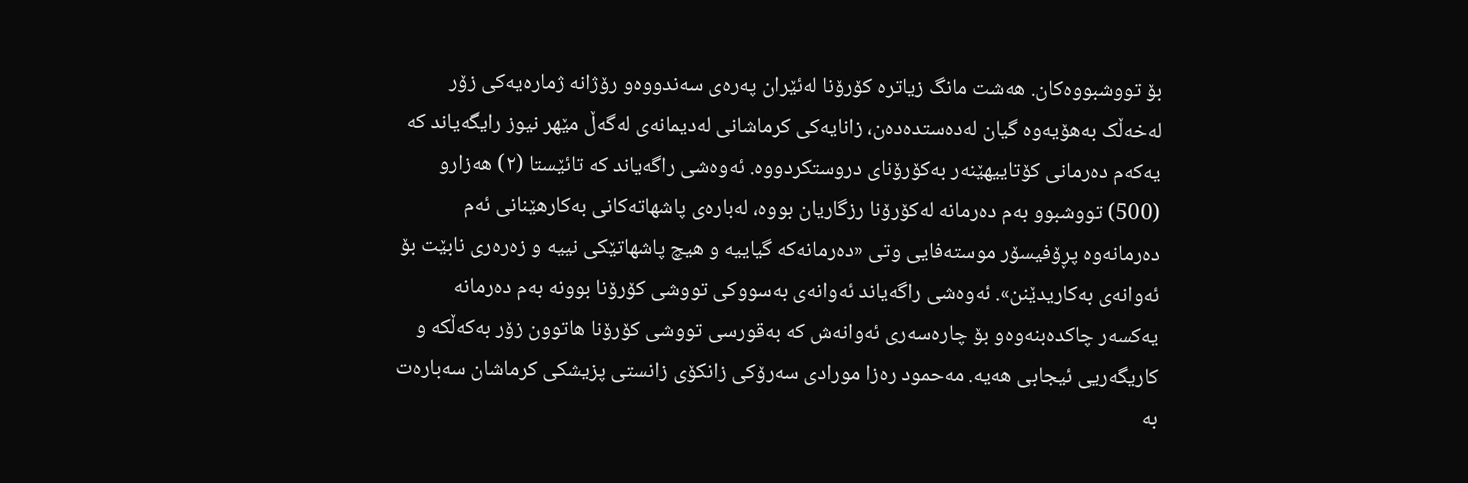بۆ تووشبووەکان. هەشت مانگ زیاترە کۆرۆنا لەئێران پەرەی سەندووەو رۆژانە ژمارەیەکی زۆر لەخەڵک بەهۆیەوە گیان لەدەستدەدەن، زانایەکی کرماشانی لەدیمانەی لەگەڵ مێهر نیوز رایگەیاند کە یەکەم دەرمانی کۆتاییهێنەر بەکۆرۆنای دروستکردووە. ئەوەشی راگەیاند کە تائێستا (٢) هەزارو (500) تووشبوو بەم دەرمانە لەکۆرۆنا رزگاریان بووە، لەبارەی پاشهاتەکانی بەکارهێنانی ئەم دەرمانەوە پڕۆفیسۆر موستەفایی وتی «دەرمانەکە گیاییە و هیچ پاشهاتێکی نییە و زەرەری نابێت بۆ ئەوانەی بەکاریدێنن». ئەوەشی راگەیاند ئەوانەی بەسووکی تووشی کۆرۆنا بوونە بەم دەرمانە یەکسەر چاکدەبنەوەو بۆ چارەسەری ئەوانەش کە بەقورسی تووشی کۆرۆنا هاتوون زۆر بەکەڵکە و کاریگەریی ئیجابی هەیە. مەحمود رەزا مورادی سەرۆکی زانکۆی زانستی پزیشکی کرماشان سەبارەت بە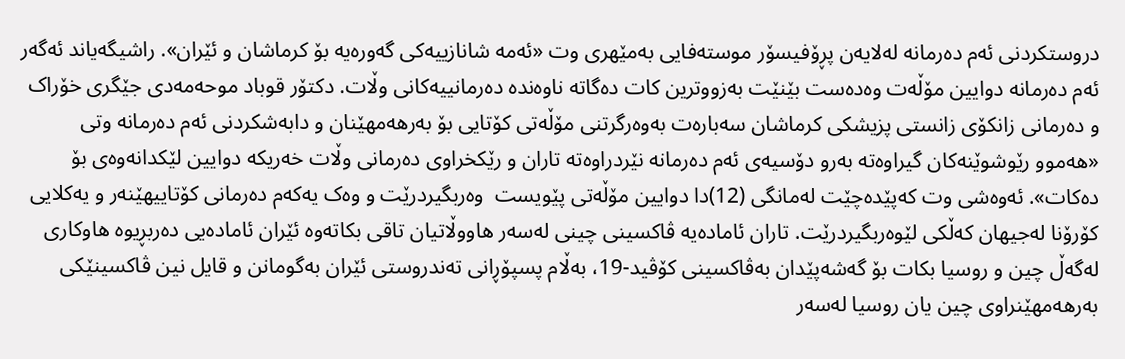دروستکردنی ئەم دەرمانە لەلایەن پڕۆفیسۆر موستەفایی بەمێهری وت «ئەمە شانازییەکی گەورەیە بۆ کرماشان و ئێران». راشیگەیاند ئەگەر ئەم دەرمانە دوایین مۆڵەت وەدەست بێنێت بەزووترین کات دەگاتە ناوەندە دەرمانییەکانی وڵات. دکتۆر قوباد موحەمەدی جێگری خۆراک و دەرمانی زانکۆی زانستی پزیشکی کرماشان سەبارەت بەوەرگرتنی مۆڵەتی کۆتایی بۆ بەرهەمهێنان و دابەشکردنی ئەم دەرمانە وتی «هەموو رێوشوێنەکان گیراوەتە بەرو دۆسیەی ئەم دەرمانە نێردراوەتە تاران و رێکخراوی دەرمانی وڵات خەریکە دوایین لێکدانەوەی بۆ دەکات». ئەوەشی وت کەپێدەچێت لەمانگی (12)دا دوایین مۆڵەتی پێویست  وەربگیردرێت و وەک یەکەم دەرمانی کۆتاییهێنەر و یەکلایی کۆرۆنا لەجیهان کەڵکی لێوەربگیردرێت. تاران ئامادەیە ڤاکسینی چینی لەسەر هاووڵاتیان تاقی بکاتەوە ئێران ئامادەیی دەربڕیوە هاوکاری لەگەڵ چین و روسیا بکات بۆ گەشەپێدان بەڤاکسینی کۆڤید-19، بەڵام پسپۆڕانی تەندروستی ئێران بەگومانن و قایل نین ڤاکسینێکی بەرهەمهێنراوی چین یان روسیا لەسەر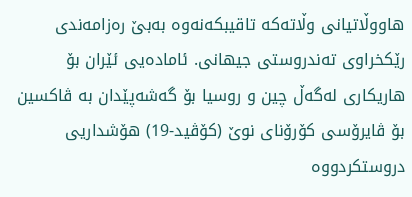هاووڵاتیانی وڵاتەکە تاقیبکەنەوە بەبێ رەزامەندی رێکخراوی تەندروستی جیهانی. ئامادەیی ئێران بۆ هاریکاری لەگەڵ چین و روسیا بۆ گەشەپێدان بە ڤاکسین بۆ ڤایرۆسی کۆرۆنای نوێ (کۆڤید-19) هۆشداریی دروستکردووە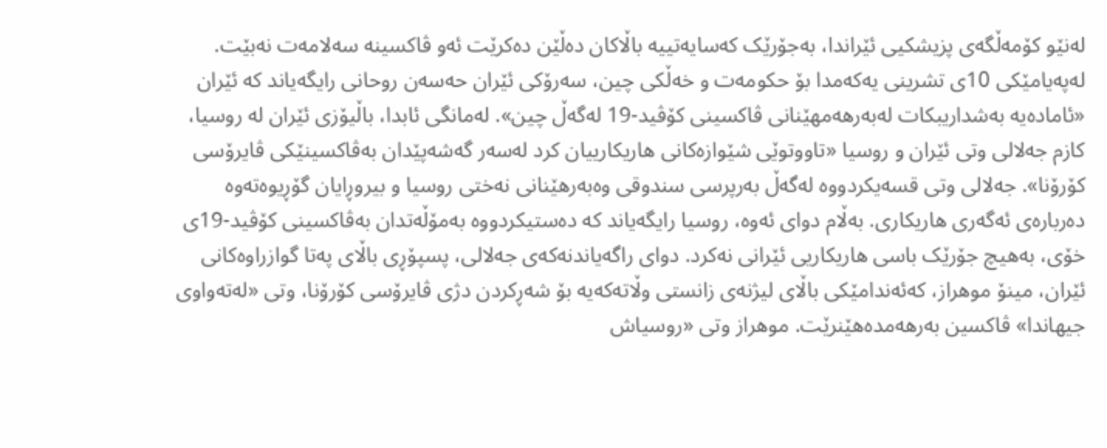لەنێو کۆمەڵگەی پزیشکیی ئێراندا، بەجۆرێک کەسایەتییە باڵاکان دەڵێن دەکرێت ئەو ڤاکسینە سەلامەت نەبێت. لەپەیامێکی 10ی تشرینی یەکەمدا بۆ حکومەت و خەڵکی چین، سەرۆکی ئێران حەسەن روحانی رایگەیاند که‌ ئێران «ئامادەیه‌ بەشداریبکات لەبەرهەمهێنانی ڤاکسینی کۆڤید-19 لەگەڵ چین». لەمانگی ئابدا، باڵیۆزی ئێران له‌ روسیا، کازم جەلالی وتی ئێران و روسیا «تاووتوێی شێوازەکانی هاریکارییان کرد لەسەر گەشەپێدان بەڤاکسینێکی ڤایرۆسی کۆرۆنا». جەلالی وتی قسەیکردووە لەگەڵ بەرپرسی سندوقی وەبەرهێنانی نەختی روسیا و بیروڕایان گۆڕیوەتەوە دەربارەی ئەگەری هاریکاری. بەڵام دوای ئەوە، روسیا رایگەیاند کە دەستیکردووە بەمۆڵەتدان بەڤاکسینی کۆڤید-19ی خۆی، بەهیچ جۆرێک باسی هاریکاریی ئێرانی نەکرد. دوای راگەیاندنەکەی جەلالی، پسپۆڕی باڵای پەتا گوازراوەکانی ئێران، مینۆ موهراز، کەئەندامێکی باڵای لیژنەی زانستی وڵاتەکەیە بۆ شەڕکردن دژی ڤایرۆسی کۆرۆنا، وتی «لەتەواوی جیهاندا» ڤاکسین بەرهەمدەهێنرێت. موهراز وتی «روسیاش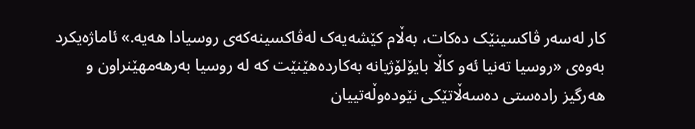کار لەسەر ڤاکسینێک دەکات، بەڵام کێشەیەک لەڤاکسینەکەی روسیادا هەیە.» ئاماژەیکرد بەوەی «روسیا تەنیا ئەو کاڵا بایۆلۆژیانە بەکاردەهێنێت کە لە روسیا بەرهەمهێنراون و هەرگیز رادەستی دەسەڵاتێکی نێودەوڵەتییان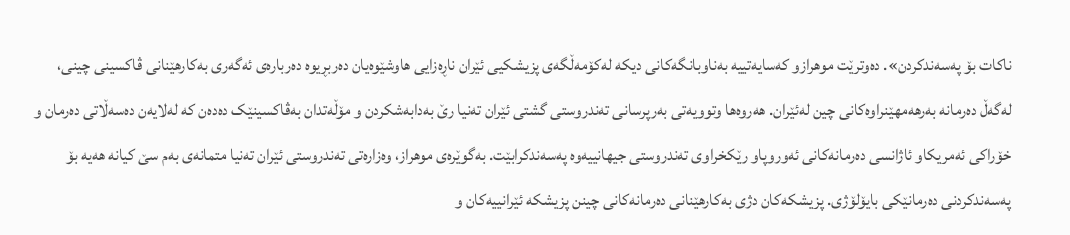ناکات بۆ پەسەندکردن». دەوترێت موهرازو کەسایەتییە بەناوبانگەکانی دیکە لەکۆمەڵگەی پزیشکیی ئێران ناڕەزایی هاوشێوەیان ده‌ربڕیوه‌ دەربارەی ئەگەری بەکارهێنانی ڤاکسینی چینی، لەگەڵ دەرمانە بەرهەمهێنراوەکانی چین لەئێران. هەروەها وتوویەتی بەرپرسانی تەندروستی گشتی ئێران تەنیا رێ بەدابەشکردن و مۆڵەتدان بەڤاکسینێک دەدەن کە لەلایەن دەسەڵاتی دەرمان و خۆراکی ئەمریکاو ئاژانسی دەرمانەکانی ئەوروپاو رێکخراوی تەندروستی جیهانییەوە پەسەندکرابێت. بەگوێرەی موهراز، وەزارەتی تەندروستی ئێران تەنیا متمانەی بەم سێ کیانە هەیە بۆ پەسەندکردنی دەرمانێکی بایۆلۆژی. پزیشکەکان دژی بەکارهێنانی دەرمانەکانی چینن پزیشکە ئێرانییەکان و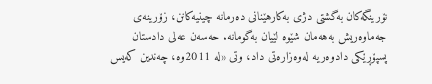نۆرینگەکان بەگشتی دژی بەکارهێنانی دەرمانە چینیەکانن، زۆرینەی جەماوەریش بەهەمان شێوە لێیان بەگومانە. حەسەن عەلی دادستان پسپۆڕێکی دادوەریە لەوەزارەتی داد، وتی «لە 2011وە، چەندین کەیس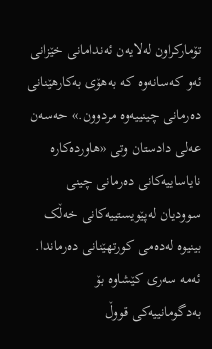تۆمارکراون لەلایەن ئەندامانی خێزانی ئەو کەسانەوە کە بەهۆی بەکارهێنانی دەرمانی چینییەوە مردوون.» حەسەن عەلی دادستان وتی «هاوردەکارە نایاساییەکانی دەرمانی چینی سوودیان لەپێویستییەکانی خەڵک بینیوە لەدەمی کورتهێنانی دەرماندا. ئەمە سەری کێشاوە بۆ بەدگومانییەکی قووڵ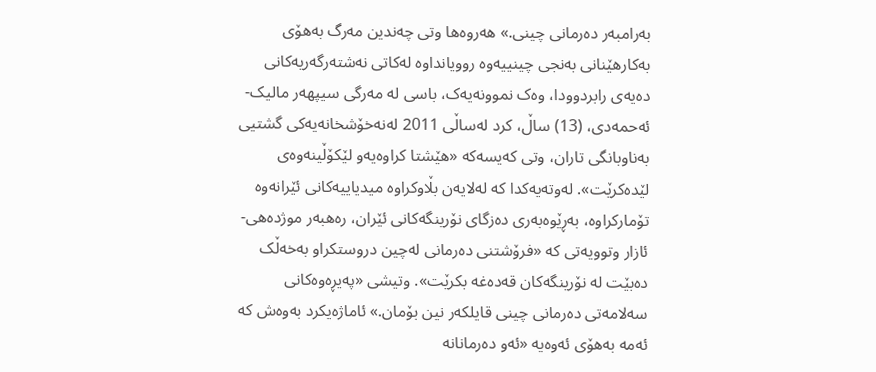بەرامبەر دەرمانی چینی.» هەروەها وتی چەندین مەرگ بەهۆی بەکارهێنانی بەنجی چینییەوە روویانداوه‌ لەکاتی نەشتەرگەریەکانی دەیەی رابردوودا، وەک نموونەیەک، باسی لە مەرگی سیپهەر مالیک- ئەحمەدی، (13) ساڵ، کرد لەساڵی 2011 لەنەخۆشخانەیەکی گشتیی به‌ناوبانگی تاران، وتی کەیسەکە «هێشتا کراوەیەو لێکۆڵینەوەی لێدەکرێت». لەوتەیەکدا کە لەلایەن بڵاوکراوە میدیاییەکانی ئێرانەوە تۆمارکراوە، بەڕێوەبەری دەزگای نۆرینگەکانی ئێران، رەهبەر موژدەهی-ئازار وتوویەتی کە «فرۆشتنی دەرمانی لەچین دروستکراو بەخەڵک دەبێت لە نۆرینگەکان قەدەغە بکرێت». وتیشی «پەیڕەوەکانی سەلامەتی دەرمانی چینی قایلکەر نین بۆمان.» ئاماژەیکرد بەوەش که‌ ئەمە بەهۆی ئەوەیە «ئەو دەرمانانە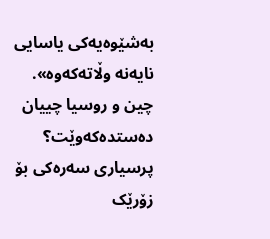بەشێوەیەکی یاسایی نایەنە وڵاتەکەوە». چین و روسیا چییان دەستدەکەوێت؟ پرسیاری سەرەکی بۆ زۆرێک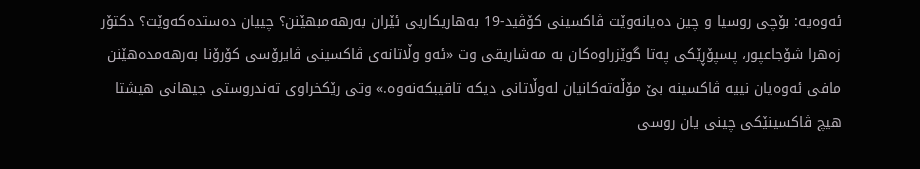ئەوەیە: بۆچی روسیا و چین دەیانەوێت ڤاکسینی کۆڤید-19 بەهاریکاریی ئێران بەرهەمبهێنن؟ چییان دەستدەکەوێت؟ دکتۆر زەهرا شۆجاعپور، پسپۆڕێکی پەتا گوێزراوەکان بە مەشاریقی وت «ئەو وڵاتانەی ڤاکسینی ڤایرۆسی کۆرۆنا بەرهەمدەهێنن مافی ئەوەیان نییە ڤاکسینە بێ مۆڵەتەکانیان لەوڵاتانی دیکە تاقیبکەنەوە.» وتی رێکخراوی تەندروستی جیهانی هیشتا هیچ ڤاکسینێکی چینی یان روسی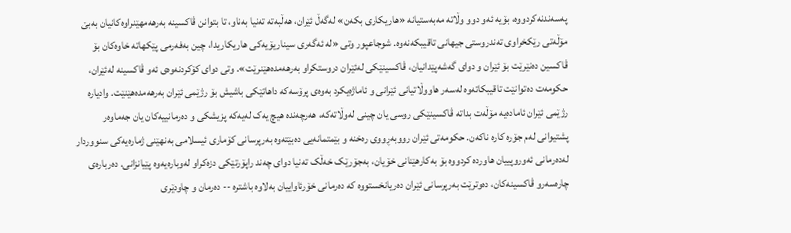په‌سه‌ندنەکردووە، بۆیە ئەو دوو وڵاتە مەبەستیانە «هاریکاری بکه‌ن» لەگەڵ ئێران، هەڵبەتە تەنیا بەناو، تا بتوانن ڤاکسینە بەرهەمهێنراوەکانیان بەبێ مۆڵەتی رێکخراوی تەندروستی جیهانی تاقیبکەنەوە. شوجاعپور وتی «لە ئەگەری سیناریۆیه‌کی هاریکاریدا، چین بەفەرمی پێکهاتە خاوەکان بۆ ڤاکسین دەنێرێت بۆ ئێران و دوای گەشەپێدانیان، ڤاکسینێکی لەئێران دروستکراو بەرهەمدەهێنرێت». وتی دوای کۆکردنەوەی ئەو ڤاکسینە لەئێران، حکومەت دەتوانێت تاقیبکاته‌وه‌ لەسەر هاووڵاتیانی ئێرانی و ئاماژەیکرد بەوەی پرۆسەکە داهاتێکی باشیش بۆ رژێمی ئێران بەرهەمدەهێنێت. وادیارە رژێمی ئێران ئامادەیە مۆڵەت بداتە ڤاکسینێکی روسی یان چینی لەوڵاتەکە، هەرچەندە هیچ یەک لەیەکە پزیشکی و ده‌رمانییه‌کان یان جەماوەر پشتیوانی لەم جۆرە کارە ناکەن. حکومەتی ئێران رووبه‌ڕووی رەخنە و بێمتمانەیی دەبێتەوە بەرپرسانی کۆماری ئیسلامی بەنهێنی ژمارەیەکی سنووردار لەدەرمانی ئەوروپییان هاوردە کردووە بۆ بەکارهێنانی خۆیان، بەجۆرێک خەڵک تەنیا دوای چەند راپۆرتێکی دزەکراو لەوبارەیەوە پێیانزانی. دەربارەی چارەسەرو ڤاکسینەکان، دەوترێت بەرپرسانی ئێران دەریانخستووە کە دەرمانی خۆرئاواییان بەلاوە باشترە -- دەرمان و چاودێری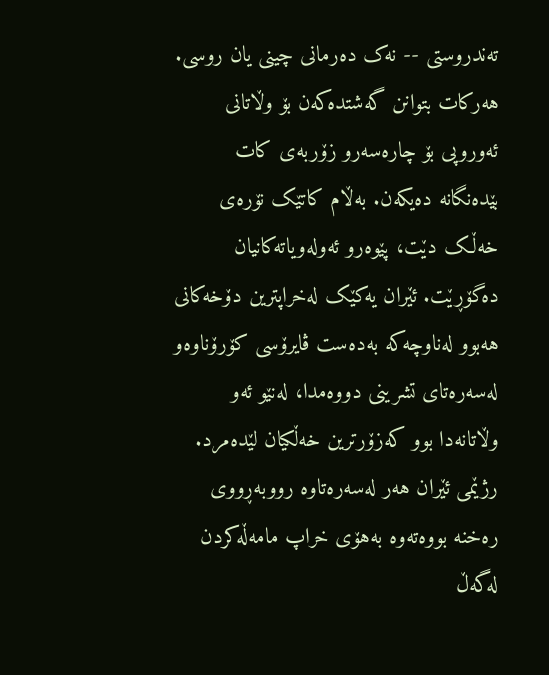تەندروستی -- نەک دەرمانی چینی یان روسی. هەرکات بتوانن گەشتدەکەن بۆ وڵاتانی ئەوروپی بۆ چارەسەرو زۆربەی کات بێدەنگانە دەیکەن. بەڵام کاتێک نۆرەی خەڵک دێت، پێوەرو ئەولەویاتەکانیان دەگۆڕێت. ئێران یەکێک لەخراپترین دۆخەکانی هەبوو لەناوچەکە بەدەست ڤایرۆسی کۆرۆناوەو لەسەرەتای تشرینی دووەمدا، لەنێو ئەو وڵاتانەدا بوو کەزۆرترین خەڵکیان لێدەمرد. رژێمی ئێران هەر لەسەرەتاوە رووبەڕووی رەخنە بووەتەوە بەهۆی خراپ مامەڵەکردن لەگەڵ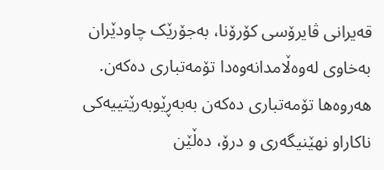قەیرانی ڤایرۆسی کۆرۆنا، بەجۆرێک چاودێران بەخاوی لەوەڵامدانەوەدا تۆمەتباری دەکەن. هەروەها تۆمەتباری دەکەن بەبەڕێوبەرێتییه‌کی ناکاراو نهێنیگه‌ری و درۆ، دەڵێن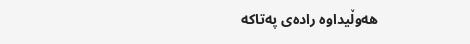هەوڵیداوە رادەی پەتاکە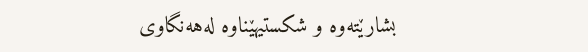بشارێتەوە و شکستیهێناوە لەهەنگاوی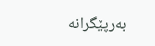بەرپێگرانە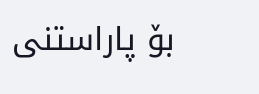بۆ پاراستنی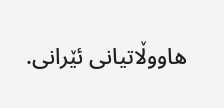هاووڵاتیانی ئێرانی.